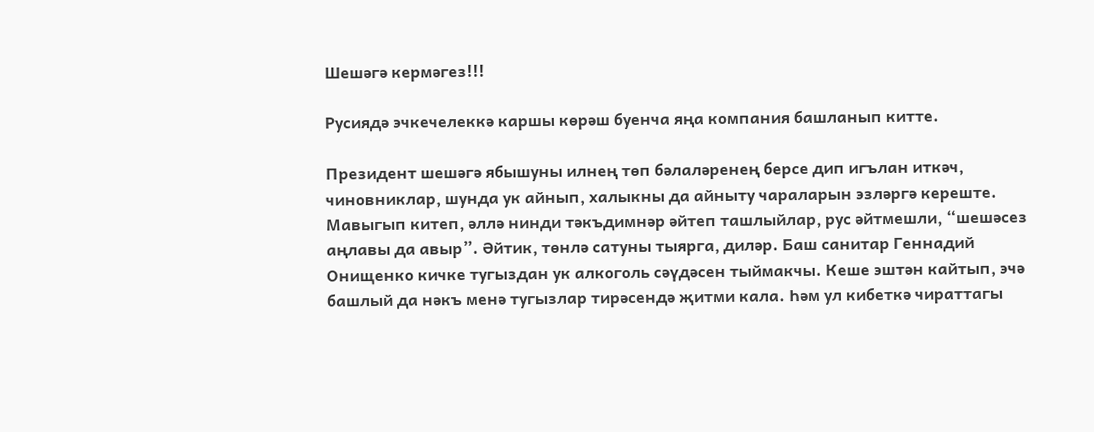Шешәгә кермәгез!!!

Русиядә эчкечелеккә каршы көрәш буенча яңа компания башланып китте.

Президент шешәгә ябышуны илнең төп бәлаләренең берсе дип игълан иткәч, чиновниклар, шунда ук айнып, халыкны да айныту чараларын эзләргә кереште. Мавыгып китеп, әллә нинди тәкъдимнәр әйтеп ташлыйлар, рус әйтмешли, “шешәсез аңлавы да авыр”. Әйтик, төнлә сатуны тыярга, диләр. Баш санитар Геннадий Онищенко кичке тугыздан ук алкоголь сәүдәсен тыймакчы. Кеше эштән кайтып, эчә башлый да нәкъ менә тугызлар тирәсендә җитми кала. Һәм ул кибеткә чираттагы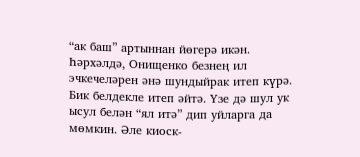“ак баш” артыннан йөгерә икән. Һәрхәлдә, Онищенко безнең ил эчкечеләрен әнә шундыйрак итеп күрә. Бик белдекле итеп әйтә. Үзе дә шул ук ысул белән “ял итә” дип уйларга да мөмкин. Әле киоск-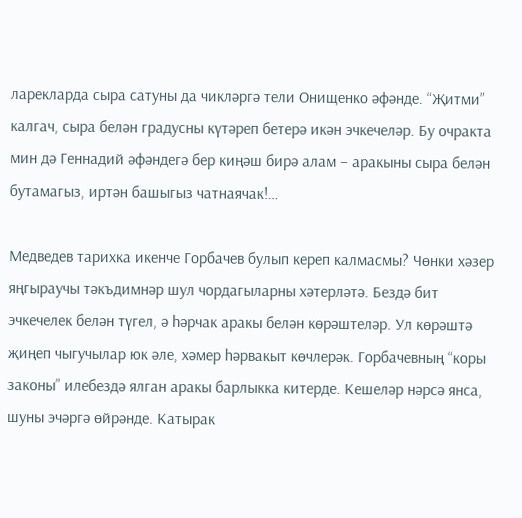ларекларда сыра сатуны да чикләргә тели Онищенко әфәнде. “Җитми” калгач, сыра белән градусны күтәреп бетерә икән эчкечеләр. Бу очракта мин дә Геннадий әфәндегә бер киңәш бирә алам – аракыны сыра белән бутамагыз, иртән башыгыз чатнаячак!…

Медведев тарихка икенче Горбачев булып кереп калмасмы? Чөнки хәзер яңгыраучы тәкъдимнәр шул чордагыларны хәтерләтә. Бездә бит эчкечелек белән түгел, ә һәрчак аракы белән көрәштеләр. Ул көрәштә җиңеп чыгучылар юк әле, хәмер һәрвакыт көчлерәк. Горбачевның “коры законы” илебездә ялган аракы барлыкка китерде. Кешеләр нәрсә янса, шуны эчәргә өйрәнде. Катырак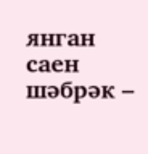янган саен шәбрәк –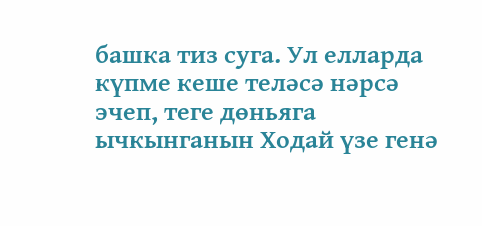башка тиз суга. Ул елларда күпме кеше теләсә нәрсә эчеп, теге дөньяга ычкынганын Ходай үзе генә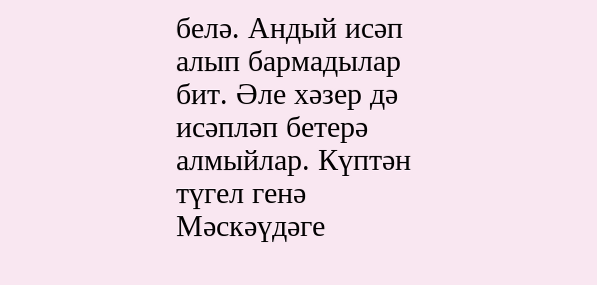белә. Андый исәп алып бармадылар бит. Әле хәзер дә исәпләп бетерә алмыйлар. Күптән түгел генә Мәскәүдәге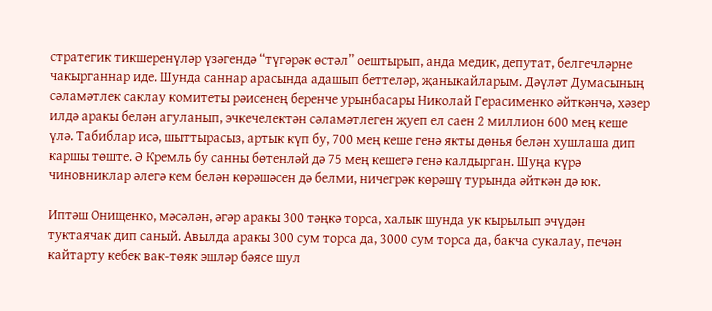стратегик тикшеренүләр үзәгендә “түгәрәк өстәл” оештырып, анда медик, депутат, белгечләрне чакырганнар иде. Шунда саннар арасында адашып беттеләр, җаныкайларым. Дәүләт Думасының сәламәтлек саклау комитеты рәисенең беренче урынбасары Николай Герасименко әйткәнчә, хәзер илдә аракы белән агуланып, эчкечелектән сәламәтлеген җуеп ел саен 2 миллион 600 мең кеше үлә. Табиблар исә, шыттырасыз, артык күп бу, 700 мең кеше генә якты дөнья белән хушлаша дип каршы төште. Ә Кремль бу санны бөтенләй дә 75 мең кешегә генә калдырган. Шуңа күрә чиновниклар әлегә кем белән көрәшәсен дә белми, ничегрәк көрәшү турында әйткән дә юк.

Иптәш Онищенко, мәсәлән, әгәр аракы 300 тәңкә торса, халык шунда ук кырылып эчүдән туктаячак дип саный. Авылда аракы 300 сум торса да, 3000 сум торса да, бакча сукалау, печән кайтарту кебек вак-төяк эшләр бәясе шул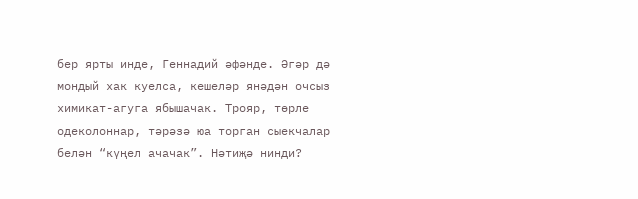бер ярты инде, Геннадий әфәнде. Әгәр дә мондый хак куелса, кешеләр янәдән очсыз химикат-агуга ябышачак. Трояр, төрле одеколоннар, тәрәзә юа торган сыекчалар белән “күңел ачачак”. Нәтиҗә нинди?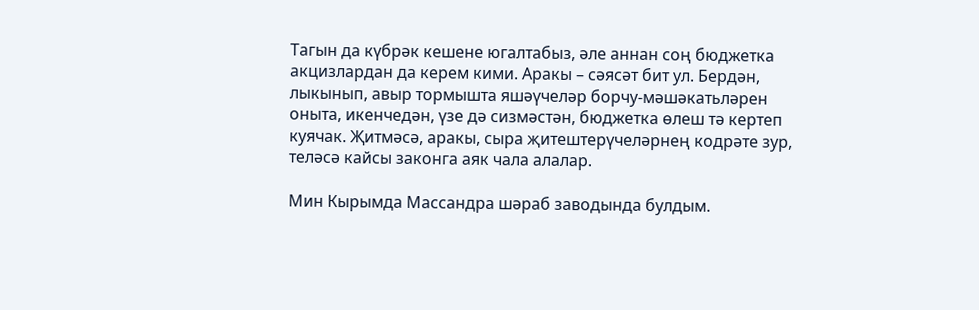Тагын да күбрәк кешене югалтабыз, әле аннан соң бюджетка акцизлардан да керем кими. Аракы – сәясәт бит ул. Бердән, лыкынып, авыр тормышта яшәүчеләр борчу-мәшәкатьләрен оныта, икенчедән, үзе дә сизмәстән, бюджетка өлеш тә кертеп куячак. Җитмәсә, аракы, сыра җитештерүчеләрнең кодрәте зур, теләсә кайсы законга аяк чала алалар.

Мин Кырымда Массандра шәраб заводында булдым.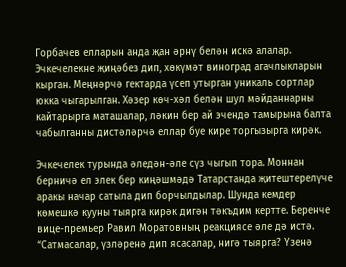Горбачев елларын анда җан әрнү белән искә алалар. Эчкечелекне җиңәбез дип, хөкүмәт виноград агачлыкларын кырган. Меңнәрчә гектарда үсеп утырган уникаль сортлар юкка чыгарылган. Хәзер көч-хәл белән шул мәйданнарны кайтарырга маташалар, ләкин бер ай эчендә тамырына балта чабылганны дистәләрчә еллар буе кире торгызырга кирәк.

Эчкечелек турында әледән-әле сүз чыгып тора. Моннан берничә ел элек бер киңәшмәдә Татарстанда җитештерелүче аракы начар сатыла дип борчылдылар. Шунда кемдер көмешкә кууны тыярга кирәк дигән тәкъдим кертте. Беренче вице-премьер Равил Моратовның реакциясе әле дә истә. “Сатмасалар, үзләренә дип ясасалар, нигә тыярга? Үзенә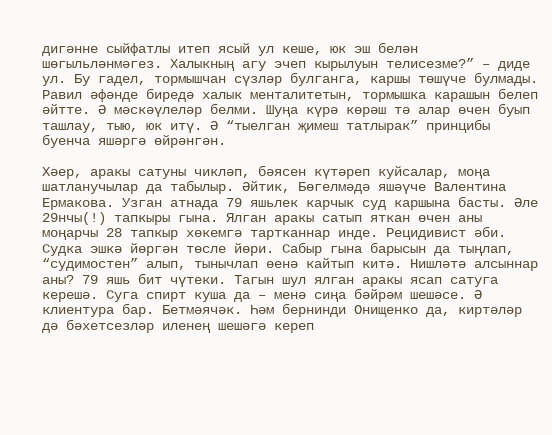дигәнне сыйфатлы итеп ясый ул кеше, юк эш белән шөгыльләнмәгез. Халыкның агу эчеп кырылуын телисезме?” – диде ул. Бу гадел, тормышчан сүзләр булганга, каршы төшүче булмады. Равил әфәнде биредә халык менталитетын, тормышка карашын белеп әйтте. Ә мәскәүлеләр белми. Шуңа күрә көрәш тә алар өчен буып ташлау, тыю, юк итү. Ә “тыелган җимеш татлырак” принцибы буенча яшәргә өйрәнгән.

Хәер, аракы сатуны чикләп, бәясен күтәреп куйсалар, моңа шатланучылар да табылыр. Әйтик, Бөгелмәдә яшәүче Валентина Ермакова. Узган атнада 79 яшьлек карчык суд каршына басты. Әле 29нчы(!) тапкыры гына. Ялган аракы сатып яткан өчен аны моңарчы 28 тапкыр хөкемгә тартканнар инде. Рецидивист әби. Судка эшкә йөргән төсле йөри. Сабыр гына барысын да тыңлап, “судимостен” алып, тынычлап өенә кайтып китә. Нишләтә алсыннар аны? 79 яшь бит чүтеки. Тагын шул ялган аракы ясап сатуга керешә. Суга спирт куша да – менә сиңа бәйрәм шешәсе. Ә клиентура бар. Бетмәячәк. Һәм бернинди Онищенко да, киртәләр дә бәхетсезләр иленең шешәгә кереп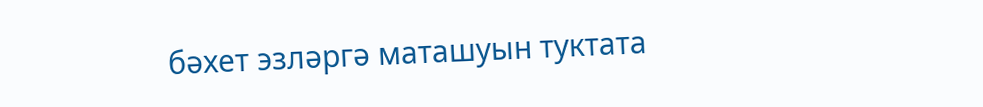бәхет эзләргә маташуын туктата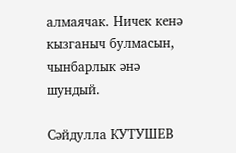алмаячак. Ничек кенә кызганыч булмасын, чынбарлык әнә шундый.

Сәйдулла КУТУШЕВ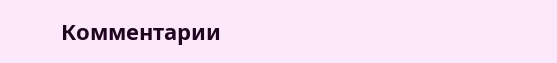Комментарии